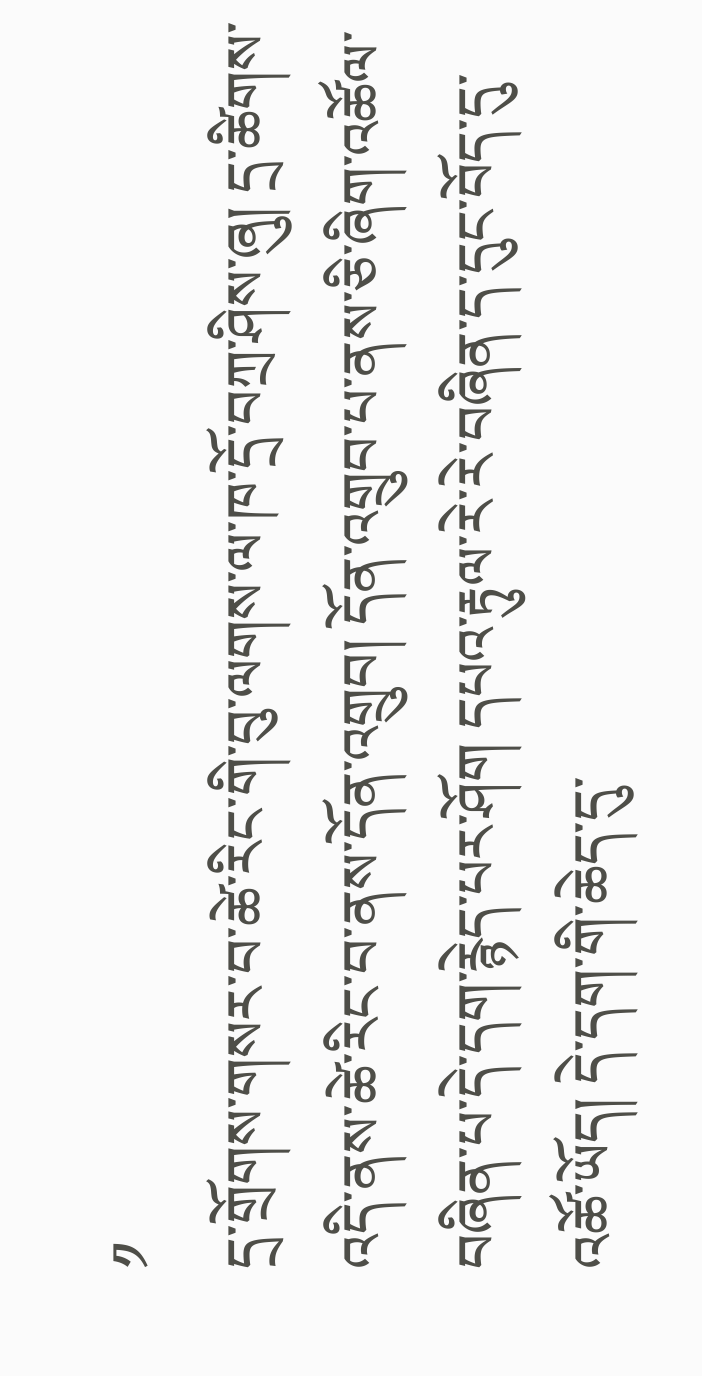༡
དྲ་གྲོགས་གསར་བ་ཚེ་རིང་གི་བུ་ལགས་ལ་ཁ་དྲོ་བཀྲ་ཤིས་ཞུ། དྲ་ཚིགས་འདི་ནས་ཚེ་རིང་བ་ནས་དོན་འགྲུབ། དོན་འགྲུབ་པ་ནས་ཅི་ཞིག་འཚོལ་བཞིན་པ་དེ་དག་རྙེད་པར་ཤོག དཔའ་རྟུལ་རེ་རེ་བཞིན་ད་དུང་བོད་དུ་འཚོ་ཡོད། དེ་དག་གི་ཆེད་དུ་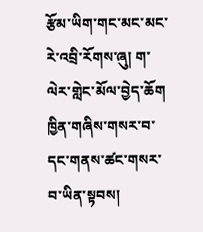རྩོམ་ཡིག་གང་མང་མང་རེ་འབྲི་རོགས་ཞུ། ག་ལེར་གླེང་མོལ་བྱེད་ཆོག ཁྱིན་གཞིས་གསར་བ་དང་གནས་ཚང་གསར་བ་ཡིན་སྟབས།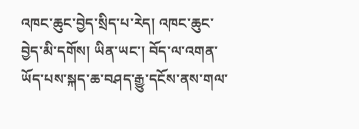འཁང་ཆུང་བྱེད་སྲིད་པ་རེད། འཁང་ཆུང་བྱེད་མི་དགོས། ཡིན་ཡང་། བོད་ལ་འགན་ཡོད་པས་སྐད་ཆ་བཤད་རྒྱུ་དངོས་ནས་གལ་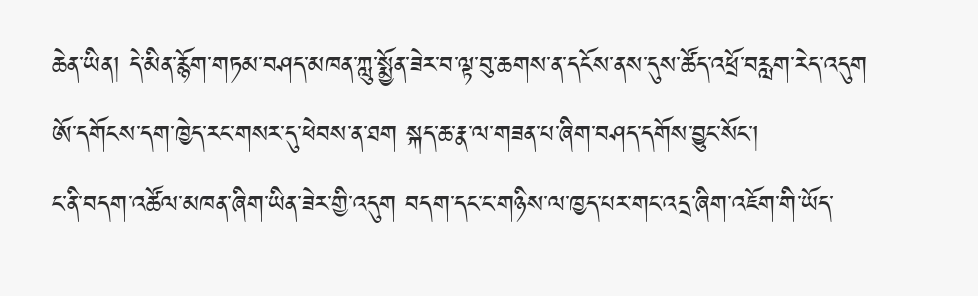ཆེན་ཡིན། དེ་མིན་རྙོག་གཏམ་བཤད་མཁན་ཀླུ་སྨྱོན་ཟེར་བ་ལྟ་བུ་ཆགས་ན་དངོས་ནས་དུས་ཚོད་འཕྲོ་བརླག་རེད་འདུག ཨོ་དགོངས་དག་ཁྱེད་རང་གསར་དུ་ཕེབས་ན་ཐག སྐད་ཆ་རྣ་ལ་གཟན་པ་ཞིག་བཤད་དགོས་བྱུང་སོང་།
ང་ནི་བདག་འཚོལ་མཁན་ཞིག་ཡིན་ཟེར་གྱི་འདུག བདག་དང་ང་གཉིས་ལ་ཁྱད་པར་གང་འདྲ་ཞིག་འཇོག་གི་ཡོད་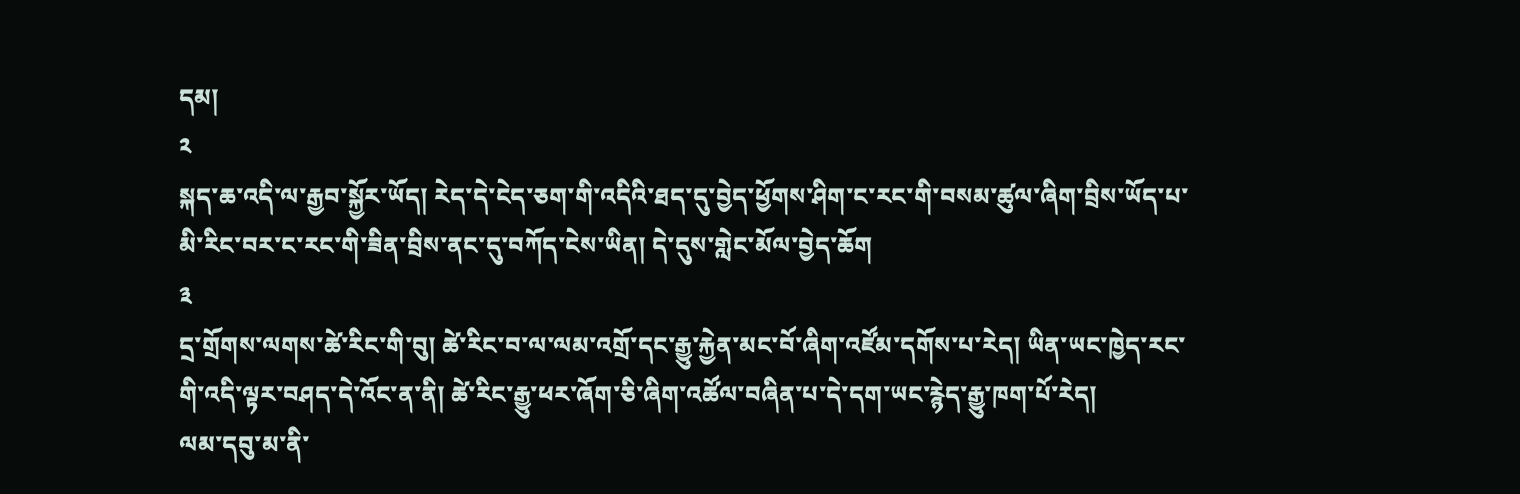དམ།
༢
སྐད་ཆ་འདི་ལ་རྒྱབ་སྐྱོར་ཡོད། རེད་དེ་ངེད་ཅག་གི་འདིའི་ཐད་དུ་བྱེད་ཕྱོགས་ཤིག་ང་རང་གི་བསམ་ཚུལ་ཞིག་བྲིས་ཡོད་པ་མི་རིང་བར་ང་རང་གི་ཟིན་བྲིས་ནང་དུ་བཀོད་ངེས་ཡིན། དེ་དུས་གླེང་མོལ་བྱེད་ཆོག
༣
དྲ་གྲོགས་ལགས་ཚེ་རིང་གི་བུ། ཚེ་རིང་བ་ལ་ལམ་འགྲོ་དང་རྒྱུ་རྐྱེན་མང་བོ་ཞིག་འཛོམ་དགོས་པ་རེད། ཡིན་ཡང་ཁྱེད་རང་གི་འདི་ལྟར་བཤད་དེ་འོང་ན་ནི། ཚེ་རིང་རྒྱུ་ཕར་ཞོག་ཅི་ཞིག་འཚོལ་བཞིན་པ་དེ་དག་ཡང་རྙེད་རྒྱུ་ཁག་པོ་རེད།
ལམ་དབུ་མ་ནི་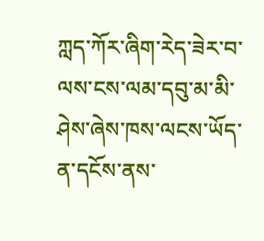ཀླད་ཀོར་ཞིག་རེད་ཟེར་བ་ལས་ངས་ལམ་དབུ་མ་མི་ཤེས་ཞེས་ཁས་ལངས་ཡོད་ན་དངོས་ནས་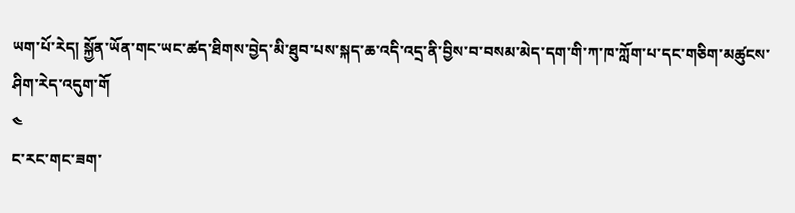ཡག་པོ་རེད། སྐྱོན་ཡོན་གང་ཡང་ཚད་ཐིགས་བྱེད་མི་ཐུབ་པས་སྐད་ཆ་འདི་འདྲ་ནི་བྱིས་བ་བསམ་མེད་དག་གི་ཀ་ཁ་ཀློག་པ་དང་གཅིག་མཚུངས་ཤིག་རེད་འདུག་གོ
༤
ང་རང་གང་ཟག་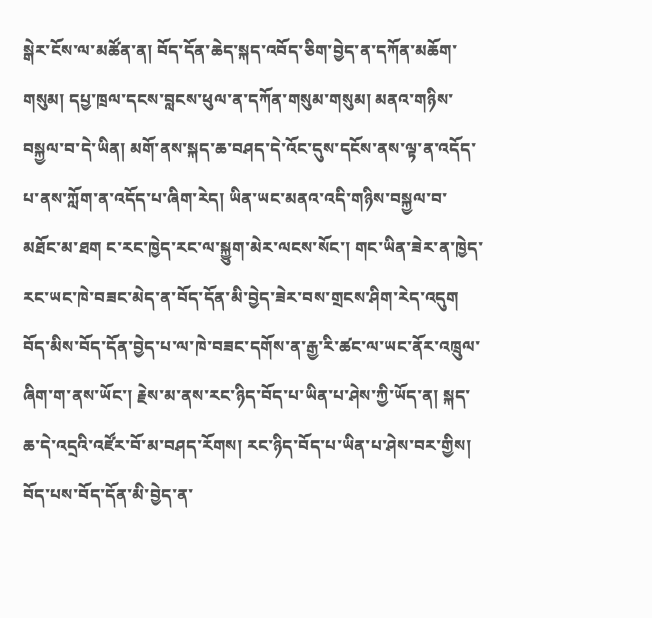སྒེར་ངོས་ལ་མཚོན་ན། བོད་དོན་ཆེད་སྐད་འབོད་ཅིག་བྱེད་ན་དཀོན་མཆོག་གསུམ། དཔྱ་ཁྲལ་དངས་བླངས་ཕུལ་ན་དཀོན་གསུམ་གསུམ། མནའ་གཉིས་བསྐྱལ་བ་དེ་ཡིན། མགོ་ནས་སྐད་ཆ་བཤད་དེ་འོང་དུས་དངོས་ནས་ལྟ་ན་འདོད་པ་ནས་ཀློག་ན་འདོད་པ་ཞིག་རེད། ཡིན་ཡང་མནའ་འདི་གཉིས་བསྐྱལ་བ་མཐོང་མ་ཐག ང་རང་ཁྱེད་རང་ལ་སྐྱུག་མེར་ལངས་སོང་། གང་ཡིན་ཟེར་ན་ཁྱེད་རང་ཡང་ཁེ་བཟང་མེད་ན་བོད་དོན་མི་བྱེད་ཟེར་བས་གྲངས་ཤིག་རེད་འདུག བོད་མིས་བོད་དོན་བྱེད་པ་ལ་ཁེ་བཟང་དགོས་ན་རྒྱ་རི་ཚང་ལ་ཡང་ནོར་འཁྲུལ་ཞིག་ག་ནས་ཡོང་། རྗེས་མ་ནས་རང་ཉིད་བོད་པ་ཡིན་པ་ཤེས་ཀྱི་ཡོད་ན། སྐད་ཆ་དེ་འདྲའི་འཛོར་བོ་མ་བཤད་རོགས། རང་ཉིད་བོད་པ་ཡིན་པ་ཤེས་བར་གྱིས། བོད་པས་བོད་དོན་མི་བྱེད་ན་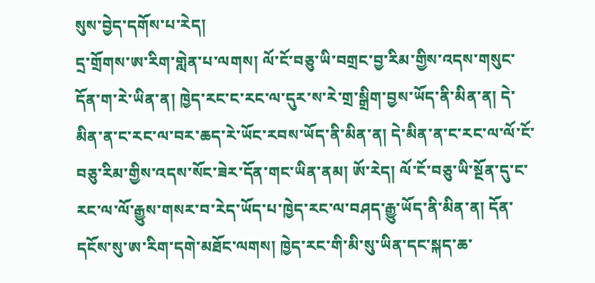སུས་བྱེད་དགོས་པ་རེད།
དྲ་གྲོགས་ཨ་རིག་གླེན་པ་ལགས། ལོ་ངོ་བཅུ་ཡི་བགྲང་བྱ་རིམ་གྱིས་འདས་གསུང་དོན་ག་རེ་ཡིན་ན། ཁྱེད་རང་ང་རང་ལ་དུར་ས་རེ་གྲ་སྒྲིག་བྱས་ཡོད་ནི་མིན་ན། དེ་མིན་ན་ང་རང་ལ་བར་ཆད་རེ་ཡོང་རབས་ཡོད་ནི་མིན་ན། དེ་མིན་ན་ང་རང་ལ་ལོ་ངོ་བཅུ་རིམ་གྱིས་འདས་སོང་ཟེར་དོན་གང་ཡིན་ནམ། ཨོ་རེད། ལོ་ངོ་བཅུ་ཡི་སྔོན་དུ་ང་རང་ལ་ལོ་རྒྱུས་གསར་བ་རེད་ཡོད་པ་ཁྱེད་རང་ལ་བཤད་རྒྱུ་ཡོད་ནི་མིན་ན། དོན་དངོས་སུ་ཨ་རིག་དགེ་མཐོང་ལགས། ཁྱེད་རང་གི་མི་སུ་ཡིན་དང་སྐད་ཆ་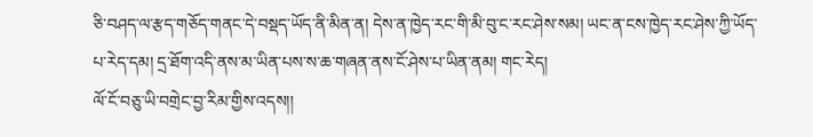ཅི་བཤད་ལ་རྩད་གཅོད་གནང་དེ་བསྡད་ཡོད་ནི་མིན་ན། དེས་ན་ཁྱེད་རང་གི་མི་བུ་ང་རང་ཤེས་སམ། ཡང་ན་ངས་ཁྱེད་རང་ཤེས་ཀྱི་ཡོད་པ་རེད་དམ། དྲ་ཐོག་འདི་ནས་མ་ཡིན་པས་ས་ཆ་གཞན་ནས་ངོ་ཤེས་པ་ཡིན་ནམ། གང་རེད།
ལོ་ངོ་བཅུ་ཡི་བགྲེང་བྱ་རིམ་གྱིས་འདས།།